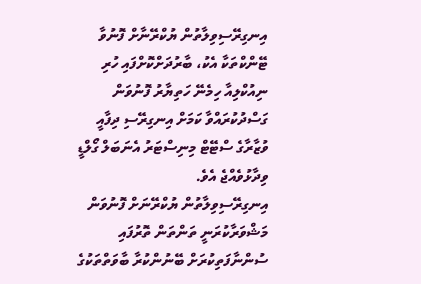އިނގިރޭސިވިލާތުން ޔުކްރޭނާށް ފޮނުވާ ޓޭންކްތަކާ އެކު، ބާރުދަށްކޮށްފައި ހުރި ނިއުކްލިއާ ހިމެނޭ ހަތިޔާރު ފޮނުވަން ގަސްދުކުރައްވާ ކަމަށް އިނގިރޭސި ދިފާއީ ވުޒާރާގެ ސްޓޭޓް މިނިސްޓަރު އެނަބަލް ގޯލްޑީ ވިދާޅުވެއްޖެ އެވެ.
އިނގިރޭސިވިލާތުން ޔުކްރޭނަށް ފޮނުވަން މަޝްވަރާކުރަނީ ތަންތަން ތޮރުފައި ސުންނާފަތިކުރަށް ބޭނުންކުރާ ބާވަތްތަކުގެ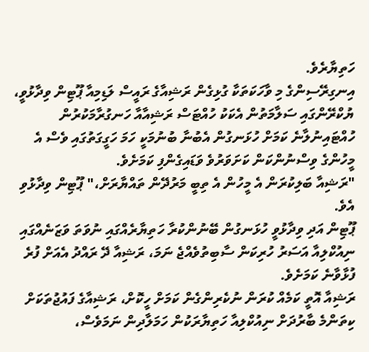ހަތިޔާރެވެ.
އިނގިރޭސިންގެ މި ވާހަކަތަކާ ގުޅިގެން ރަޝިއާގެ ރައީސް ލަޑިމިއާ ޕޫޓިން ވިދާޅުވީ، ޔުކްރޭންގައި ސަލާމަތުން އެކަކު ހުއްޓަސް ރަޝިއާއާ ހަނގުރާމަކުރުން ހުއްޓައިނުލާނެ ކަމަށް ހުޅަނގުން އެބުނާ ބުނުމަކީ ހަމަ ހަގީގަތުގައި ވެސް އެ މީހުންގެ ވިސްނުންކަން ކަށަވަރުވެ ވަޑައިގެންފި ކަމަށެވެ.
"ރަޝިއާ ބަލިކުރަން އެ މީހުން އެ ތިބީ މަރުދޭން ތައްޔާރަށް،" ޕޫޓިން ވިދާޅުވި އެވެ.
ޕޫޓިން އަދި ވިދާޅުވީ ހުޅަނގުން ބޭނުންކުރާ ހަތިޔާރެއްގައި ނުވަތަ ވަޒަނެއްގައި ނިއުކްލިއާ އަސަރު ހުރިކަން ސާބިތުވެއްޖެ ނަމަ، ރަޝިއާ ދޭ ރައްދު އެއަށް ފުރެ ފުޅާވާނެ ކަމަށެވެ.
ރަޝިއާ އޮތީ ކަމެއް ކުރަން ނުކެރިންގެން ކަމަށް ހީކޮށް، ރަޝިއާގެ ފައުޖުތަކަށް ކިތަންމެ ބާރުދަށް ނިއުކްލިއާ ހަތިޔާރަކުން ހަމަލާދިން ނަމަވެސް،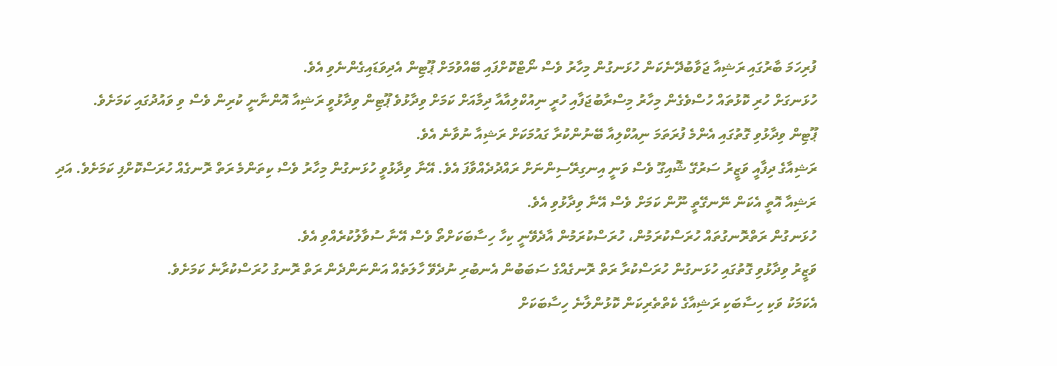ފުރިހަމަ ބާރުގައި ރަޝިއާ ޖަވާބުދޭނެކަން ހުޅަނގުން މިހާރު ވެސް ނޯޓްކޮށްފައި ބޭއްވުމަށް ޕޫޓިން އެދިވަޑައިގެންނެވި އެވެ.
ހުޅަނގަށް ހުރި ކޮޅުތައް ހުސްވެގެން މިހާރު މިސްރާބުޖަފާއި ހުރީ ނިއުކްލިއާއާ ދިމާއަށް ކަމަށް ވިދާޅުވެ ޕޫޓިން ވިދާޅުވީ ރަޝިއާ އޮންނާނީ ކުރިން ވެސް ވި ވައުދުގައި ކަމަށެވެ.
ޕޫޓިން ވިދާޅުވި ގޮތުގައި އެންމެ ފުރަތަމަ ނިއުކްލިއާ ބޭނުންކުރާ ގައުމަކަށް ރަޝިއާ ނުވާނެ އެވެ.
ރަޝިއާގެ ދިފާއީ ވަޒީރު ސަރުގޭ ޝޮއިގޫ ވެސް ވަނީ އިނގިރޭސިންނަށް ރައްދުދެއްވާފަ އެވެ. އޭނާ ވިދާޅުވީ ހުޅަނގުން މިހާރު ވެސް ކިތަންމެ ރަތް ރޮނގެއް ހުރަސްކޮށްފި ކަމަށެވެ. އަދި ރަޝިއާ އޮތީ އެކަން ނޭނގޭތީ ނޫން ކަމަށް ވެސް އޭނާ ވިދާޅުވި އެވެ.
ހުޅަނގުން ރަތްރޮނގުތައް ހުރަސްކުރަމުން، ހުރަސްކުރަމުން އާދެވޭނީ ކިހާ ހިސާބަކަށްތޯ ވެސް އޭނާ ސުވާލުކުރެއްވި އެވެ.
ވަޒީރު ވިދާޅުވި ގޮތުގައި ހުޅަނގުން ހުރަސްކުރާ ރަތް ރޮނގެއްގެ ސަބަބުން އެނބުރި ނުދެވޭ ހާލަތެއް އަންނަންދެން ރަތް ރޮނގު ހުރަސްކުރާނެ ކަމަށެވެ.
އެކަމަކު ވަކި ހިސާބަކި ރަޝިއާގެ ކެތްތެރިކަން ކޮޅުންލާނެ ހިސާބަކަށް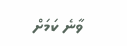ވާނެ ކަމަށް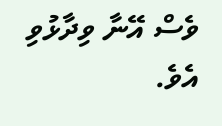ވެސް އޭނާ ވިދާޅުވި އެވެ.